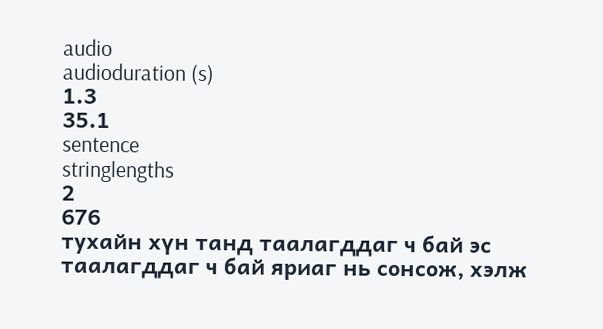audio
audioduration (s)
1.3
35.1
sentence
stringlengths
2
676
тухайн хүн танд таалагддаг ч бай эс таалагддаг ч бай яриаг нь сонсож, хэлж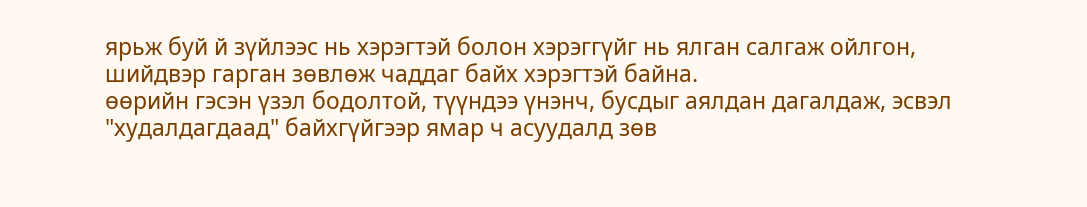ярьж буй й зүйлээс нь хэрэгтэй болон хэрэггүйг нь ялган салгаж ойлгон, шийдвэр гарган зөвлөж чаддаг байх хэрэгтэй байна.
өөрийн гэсэн үзэл бодолтой, түүндээ үнэнч, бусдыг аялдан дагалдаж, эсвэл "худалдагдаад" байхгүйгээр ямар ч асуудалд зөв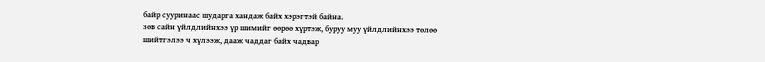байр сууринаас шударга хандаж байх хэрэгтэй байна.
зөв сайн үйлдлийнхээ үр шимийг өөрөө хүртэж, буруу муу үйлдлийнхээ төлөө шийтгэлээ ч хүлээж, дааж чаддаг байх чадвар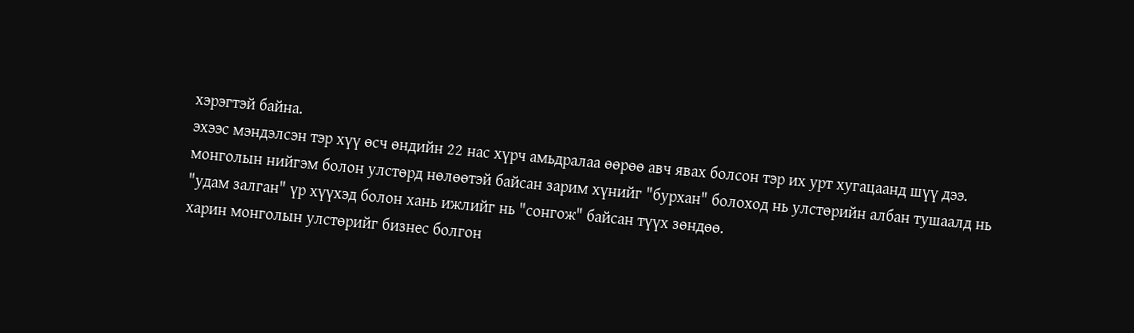хэрэгтэй байна.
эхээс мэндэлсэн тэр хүү өсч өндийн 22 нас хүрч амьдралаа өөрөө авч явах болсон тэр их урт хугацаанд шүү дээ.
монголын нийгэм болон улстөрд нөлөөтэй байсан зарим хүнийг "бурхан" болоход нь улстөрийн албан тушаалд нь "удам залган" үр хүүхэд болон хань ижлийг нь "сонгож" байсан түүх зөндөө.
харин монголын улстөрийг бизнес болгон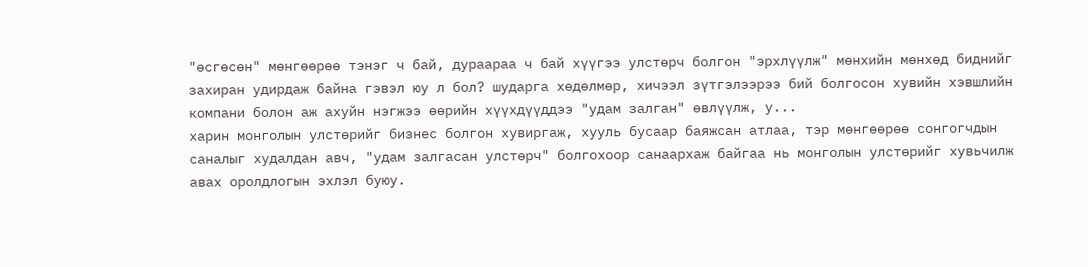"өсгөсөн" мөнгөөрөө тэнэг ч бай, дураараа ч бай хүүгээ улстөрч болгон "эрхлүүлж" мөнхийн мөнхөд биднийг захиран удирдаж байна гэвэл юу л бол? шударга хөдөлмөр, хичээл зүтгэлээрээ бий болгосон хувийн хэвшлийн компани болон аж ахуйн нэгжээ өөрийн хүүхдүүддээ "удам залган" өвлүүлж, у...
харин монголын улстөрийг бизнес болгон хувиргаж, хууль бусаар баяжсан атлаа, тэр мөнгөөрөө сонгогчдын саналыг худалдан авч, "удам залгасан улстөрч" болгохоор санаархаж байгаа нь монголын улстөрийг хувьчилж авах оролдлогын эхлэл буюу.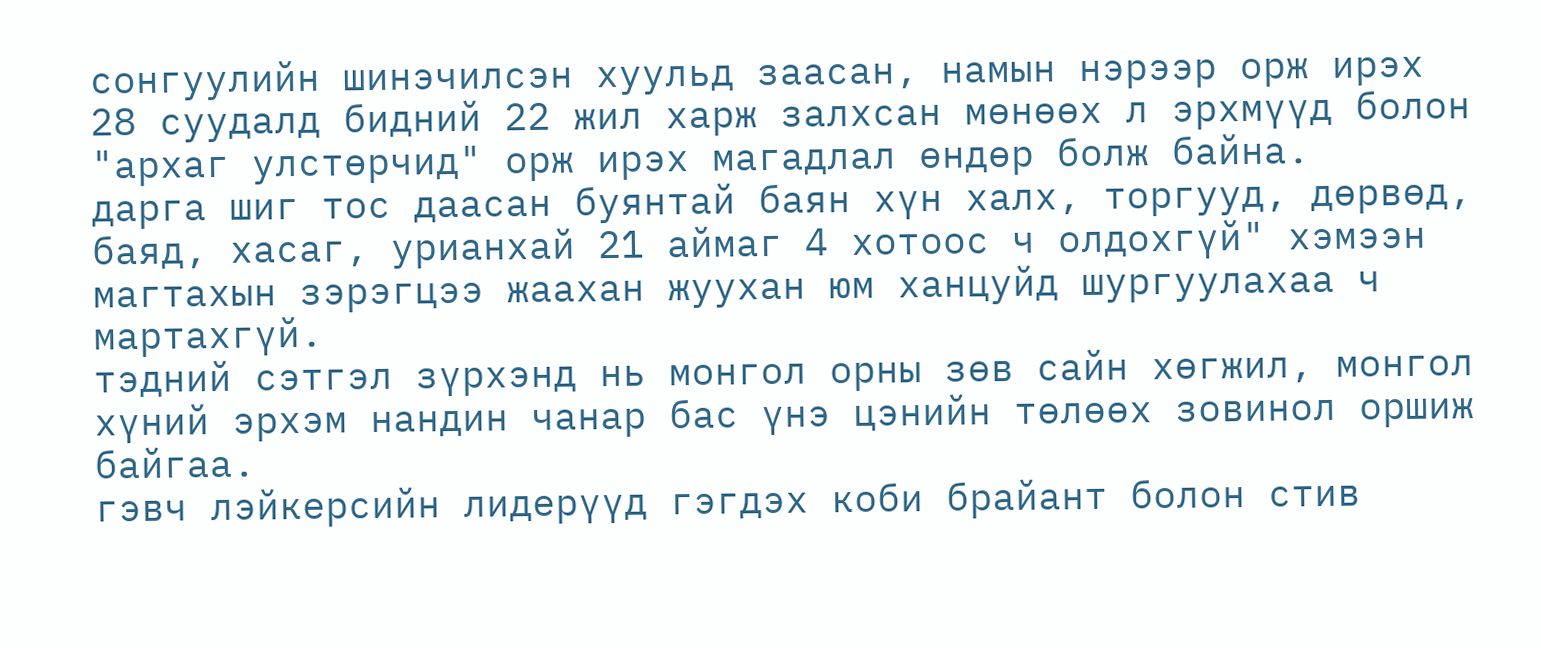сонгуулийн шинэчилсэн хуульд заасан, намын нэрээр орж ирэх 28 суудалд бидний 22 жил харж залхсан мөнөөх л эрхмүүд болон "архаг улстөрчид" орж ирэх магадлал өндөр болж байна.
дарга шиг тос даасан буянтай баян хүн халх, торгууд, дөрвөд, баяд, хасаг, урианхай 21 аймаг 4 хотоос ч олдохгүй" хэмээн магтахын зэрэгцээ жаахан жуухан юм ханцуйд шургуулахаа ч мартахгүй.
тэдний сэтгэл зүрхэнд нь монгол орны зөв сайн хөгжил, монгол хүний эрхэм нандин чанар бас үнэ цэнийн төлөөх зовинол оршиж байгаа.
гэвч лэйкерсийн лидерүүд гэгдэх коби брайант болон стив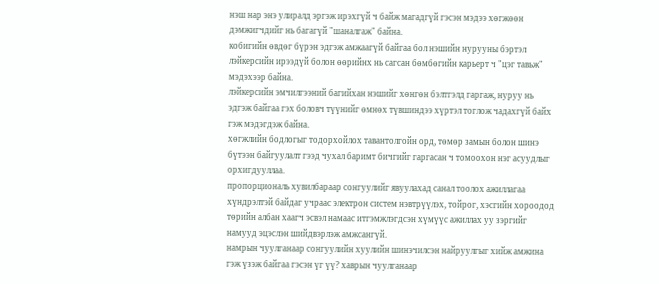нэш нар энэ улиралд эргэж ирэхгүй ч байж магадгүй гэсэн мэдээ хөгжөөн дэмжигчдийг нь багагүй "шаналгаж" байна.
кобигийн өвдөг бүрэн эдгэж амжаагүй байгаа бол нэшийн нурууны бэртэл лэйкерсийн ирээдүй болон өөрийнх нь сагсан бөмбөгийн карьерт ч "цэг тавьж" мэдэхээр байна.
лэйкерсийн эмчилгээний багийхан нэшийг хөнгөн бэлтгэлд гаргаж, нуруу нь эдгэж байгаа гэх боловч түүнийг өмнөх түвшиндээ хүртэл тоглож чадахгүй байх гэж мэдэгдэж байна.
хөгжлийн бодлогыг тодорхойлох тавантолгойн орд, төмөр замын болон шинэ бүтээн байгуулалт гээд чухал баримт бичгийг гаргасан ч томоохон нэг асуудлыг орхигдууллаа.
пропорциональ хувилбараар сонгуулийг явуулахад санал тоолох ажиллагаа хүндрэлтэй байдаг учраас электрон систем нэвтрүүлэх, тойрог, хэсгийн хороодод төрийн албан хаагч эсвэл намаас итгэмжлэгдсэн хүмүүс ажиллах уу зэргийг намууд эцэслэн шийдвэрлэж амжсангүй.
намрын чуулганаар сонгуулийн хуулийн шинэчилсэн найруулгыг хийж амжина гэж үзэж байгаа гэсэн үг үү? хаврын чуулганаар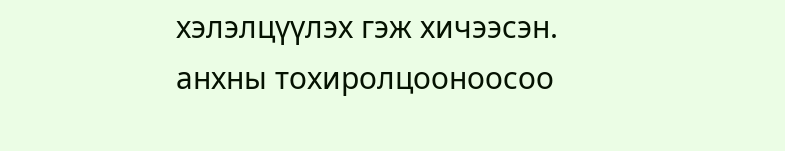хэлэлцүүлэх гэж хичээсэн.
анхны тохиролцооноосоо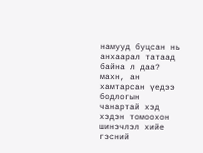намууд буцсан нь анхаарал татаад байна л даа? махн, ан хамтарсан үедээ бодлогын чанартай хэд хэдэн томоохон шинэчлэл хийе гэсний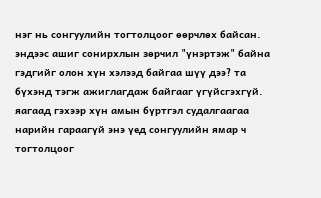нэг нь сонгуулийн тогтолцоог өөрчлөх байсан.
эндээс ашиг сонирхлын зөрчил "үнэртэж" байна гэдгийг олон хүн хэлээд байгаа шүү дээ? та бүхэнд тэгж ажиглагдаж байгааг үгүйсгэхгүй.
яагаад гэхээр хүн амын бүртгэл судалгаагаа нарийн гараагүй энэ үед сонгуулийн ямар ч тогтолцоог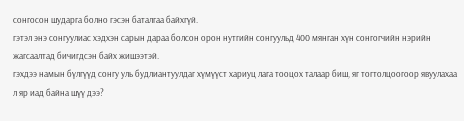сонгосон шударга болно гэсэн баталгаа байхгүй.
гэтэл энэ сонгуулиас хэдхэн сарын дараа болсон орон нутгийн сонгуульд 400 мянган хүн сонгогчийн нэрийн жагсаалтад бичигдсэн байх жишээтэй.
гэхдээ намын бүлгүүд сонгу уль будлиантуулдаг хүмүүст хариуц лага тооцох талаар биш, яг тогтолцоогоор явуулахаа л яр иад байна шүү дээ?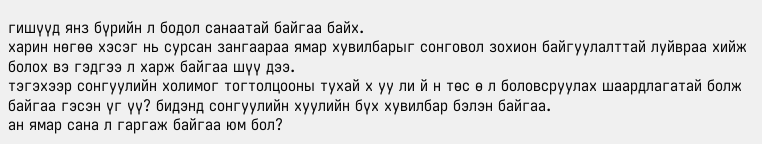гишүүд янз бүрийн л бодол санаатай байгаа байх.
харин нөгөө хэсэг нь сурсан зангаараа ямар хувилбарыг сонговол зохион байгуулалттай луйвраа хийж болох вэ гэдгээ л харж байгаа шүү дээ.
тэгэхээр сонгуулийн холимог тогтолцооны тухай х уу ли й н төс ө л боловсруулах шаардлагатай болж байгаа гэсэн үг үү? бидэнд сонгуулийн хуулийн бүх хувилбар бэлэн байгаа.
ан ямар сана л гаргаж байгаа юм бол?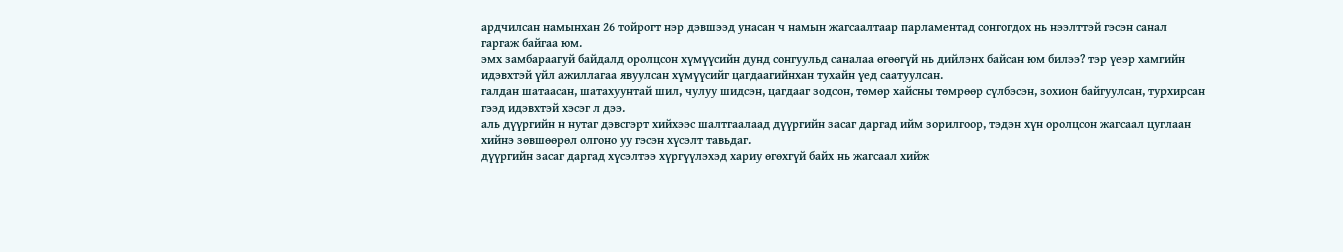ардчилсан намынхан 26 тойрогт нэр дэвшээд унасан ч намын жагсаалтаар парламентад сонгогдох нь нээлттэй гэсэн санал гаргаж байгаа юм.
эмх замбараагуй байдалд оролцсон хүмүүсийн дунд сонгуульд саналаа өгөөгүй нь дийлэнх байсан юм билээ? тэр үеэр хамгийн идэвхтэй үйл ажиллагаа явуулсан хүмүүсийг цагдаагийнхан тухайн үед саатуулсан.
галдан шатаасан, шатахуунтай шил, чулуу шидсэн, цагдааг зодсон, төмөр хайсны төмрөөр сүлбэсэн, зохион байгуулсан, турхирсан гээд идэвхтэй хэсэг л дээ.
аль дүүргийн н нутаг дэвсгэрт хийхээс шалтгаалаад дүүргийн засаг даргад ийм зорилгоор, тэдэн хүн оролцсон жагсаал цуглаан хийнэ зөвшөөрөл олгоно уу гэсэн хүсэлт тавьдаг.
дүүргийн засаг даргад хүсэлтээ хүргүүлэхэд хариу өгөхгүй байх нь жагсаал хийж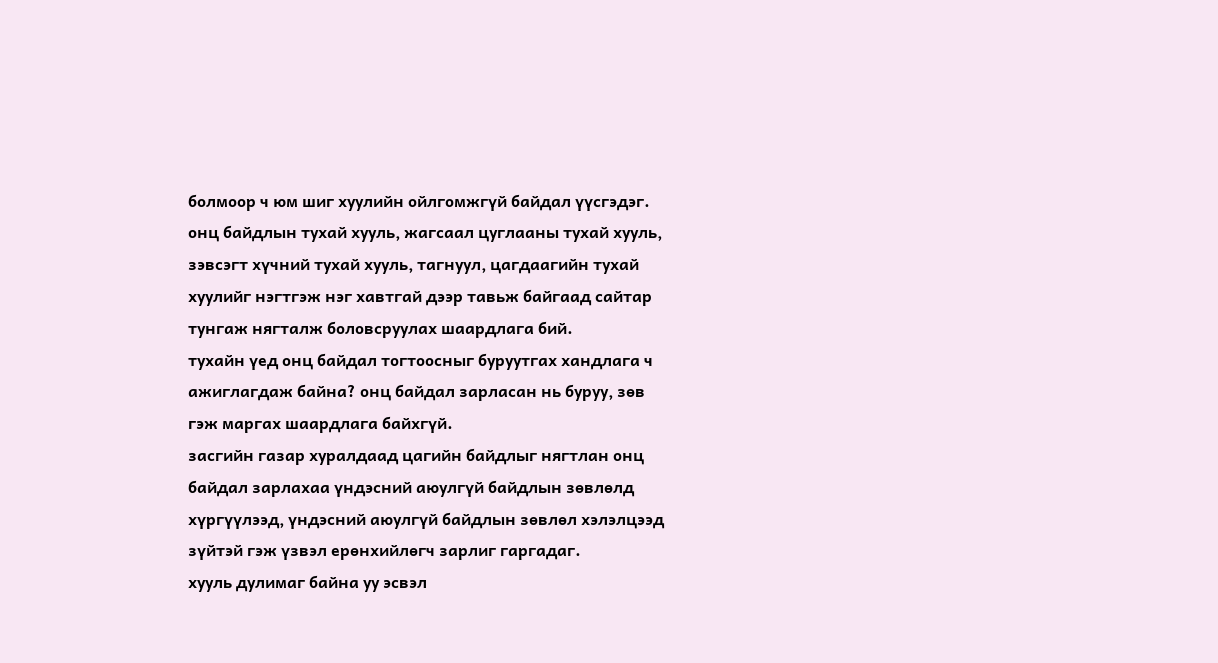болмоор ч юм шиг хуулийн ойлгомжгүй байдал үүсгэдэг.
онц байдлын тухай хууль, жагсаал цуглааны тухай хууль, зэвсэгт хүчний тухай хууль, тагнуул, цагдаагийн тухай хуулийг нэгтгэж нэг хавтгай дээр тавьж байгаад сайтар тунгаж нягталж боловсруулах шаардлага бий.
тухайн үед онц байдал тогтоосныг буруутгах хандлага ч ажиглагдаж байна? онц байдал зарласан нь буруу, зөв гэж маргах шаардлага байхгүй.
засгийн газар хуралдаад цагийн байдлыг нягтлан онц байдал зарлахаа үндэсний аюулгүй байдлын зөвлөлд хүргүүлээд, үндэсний аюулгүй байдлын зөвлөл хэлэлцээд зүйтэй гэж үзвэл ерөнхийлөгч зарлиг гаргадаг.
хууль дулимаг байна уу эсвэл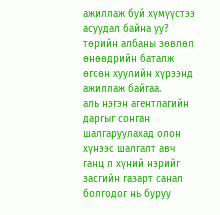ажиллаж буй хүмүүстээ асуудал байна уу? төрийн албаны зөвлөл өнөөдрийн баталж өгсөн хуулийн хүрээнд ажиллаж байгаа.
аль нэгэн агентлагийн даргыг сонган шалгаруулахад олон хүнээс шалгалт авч ганц л хүний нэрийг засгийн газарт санал болгодог нь буруу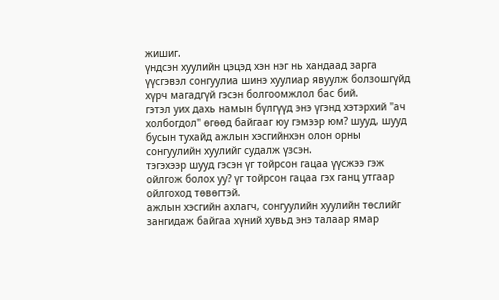жишиг.
үндсэн хуулийн цэцэд хэн нэг нь хандаад зарга үүсгэвэл сонгуулиа шинэ хуулиар явуулж болзошгүйд хүрч магадгүй гэсэн болгоомжлол бас бий.
гэтэл уих дахь намын бүлгүүд энэ үгэнд хэтэрхий "ач холбогдол" өгөөд байгааг юу гэмээр юм? шууд, шууд бусын тухайд ажлын хэсгийнхэн олон орны сонгуулийн хуулийг судалж үзсэн.
тэгэхээр шууд гэсэн үг тойрсон гацаа үүсжээ гэж ойлгож болох уу? үг тойрсон гацаа гэх ганц утгаар ойлгоход төвөгтэй.
ажлын хэсгийн ахлагч, сонгуулийн хуулийн төслийг зангидаж байгаа хүний хувьд энэ талаар ямар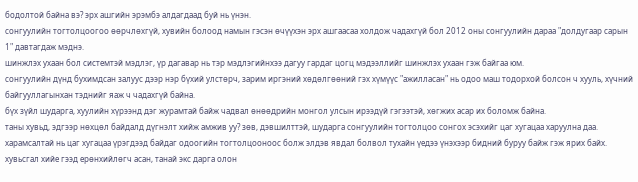бодолтой байна вэ? эрх ашгийн эрэмбэ алдагдаад буй нь үнэн.
сонгуулийн тогтолцоогоо өөрчлөхгүй, хувийн болоод намын гэсэн өчүүхэн эрх ашгаасаа холдож чадахгүй бол 2012 оны сонгуулийн дараа "долдугаар сарын 1" давтагдаж мэднэ.
шинжлэх ухаан бол системтэй мэдлэг, үр дагавар нь тэр мэдлэгийнхээ дагуу гардаг цогц мэдээллийг шинжлэх ухаан гэж байгаа юм.
сонгуулийн дүнд бухимдсан залуус дээр нэр бүхий улстөрч, зарим иргэний хөдөлгөөний гэх хүмүүс "ажилласан" нь одоо маш тодорхой болсон ч хууль, хүчний байгууллагынхан тэднийг яаж ч чадахгүй байна.
бүх зүйл шударга, хуулийн хүрээнд дэг журамтай байж чадвал өнөөдрийн монгол улсын ирээдүй гэгээтэй, хөгжих асар их боломж байна.
таны хувьд, эдгээр нөхцөл байдалд дүгнэлт хийж амжив уу? зөв, дэвшилттэй, шударга сонгуулийн тогтолцоо сонгох эсэхийг цаг хугацаа харуулна даа.
харамсалтай нь цаг хугацаа үрэгдээд байдаг одоогийн тогтолцооноос болж элдэв явдал болвол тухайн үедээ үнэхээр бидний буруу байж гэж ярих байх.
хувьсгал хийе гээд ерөнхийлөгч асан, танай экс дарга олон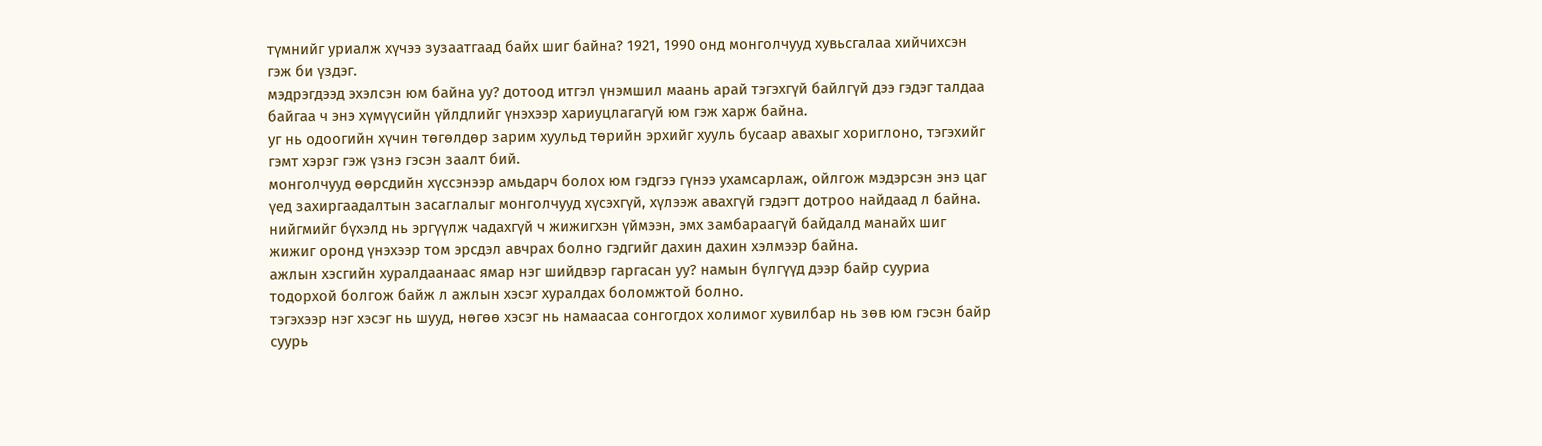түмнийг уриалж хүчээ зузаатгаад байх шиг байна? 1921, 1990 онд монголчууд хувьсгалаа хийчихсэн гэж би үздэг.
мэдрэгдээд эхэлсэн юм байна уу? дотоод итгэл үнэмшил маань арай тэгэхгүй байлгүй дээ гэдэг талдаа байгаа ч энэ хүмүүсийн үйлдлийг үнэхээр хариуцлагагүй юм гэж харж байна.
уг нь одоогийн хүчин төгөлдөр зарим хуульд төрийн эрхийг хууль бусаар авахыг хориглоно, тэгэхийг гэмт хэрэг гэж үзнэ гэсэн заалт бий.
монголчууд өөрсдийн хүссэнээр амьдарч болох юм гэдгээ гүнээ ухамсарлаж, ойлгож мэдэрсэн энэ цаг үед захиргаадалтын засаглалыг монголчууд хүсэхгүй, хүлээж авахгүй гэдэгт дотроо найдаад л байна.
нийгмийг бүхэлд нь эргүүлж чадахгүй ч жижигхэн үймээн, эмх замбараагүй байдалд манайх шиг жижиг оронд үнэхээр том эрсдэл авчрах болно гэдгийг дахин дахин хэлмээр байна.
ажлын хэсгийн хуралдаанаас ямар нэг шийдвэр гаргасан уу? намын бүлгүүд дээр байр сууриа тодорхой болгож байж л ажлын хэсэг хуралдах боломжтой болно.
тэгэхээр нэг хэсэг нь шууд, нөгөө хэсэг нь намаасаа сонгогдох холимог хувилбар нь зөв юм гэсэн байр суурь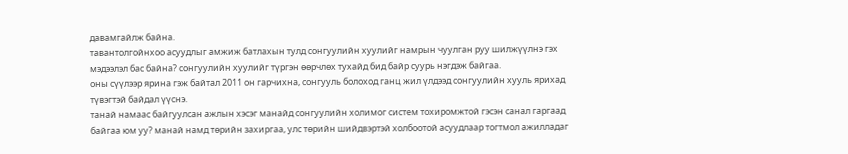давамгайлж байна.
тавантолгойнхоо асуудлыг амжиж батлахын тулд сонгуулийн хуулийг намрын чуулган руу шилжүүлнэ гэх мэдээлэл бас байна? сонгуулийн хуулийг түргэн өөрчлөх тухайд бид байр суурь нэгдэж байгаа.
оны сүүлээр ярина гэж байтал 2011 он гарчихна, сонгууль болоход ганц жил үлдээд сонгуулийн хууль ярихад түвэгтэй байдал үүснэ.
танай намаас байгуулсан ажлын хэсэг манайд сонгуулийн холимог систем тохиромжтой гэсэн санал гаргаад байгаа юм уу? манай намд төрийн захиргаа, улс төрийн шийдвэртэй холбоотой асуудлаар тогтмол ажилладаг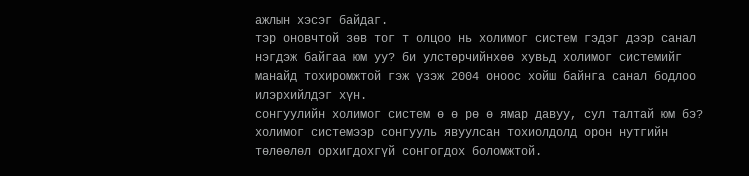ажлын хэсэг байдаг.
тэр оновчтой зөв тог т олцоо нь холимог систем гэдэг дээр санал нэгдэж байгаа юм уу? би улстөрчийнхөө хувьд холимог системийг манайд тохиромжтой гэж үзэж 2004 оноос хойш байнга санал бодлоо илэрхийлдэг хүн.
сонгуулийн холимог систем ө ө рө ө ямар давуу, сул талтай юм бэ? холимог системээр сонгууль явуулсан тохиолдолд орон нутгийн төлөөлөл орхигдохгүй сонгогдох боломжтой.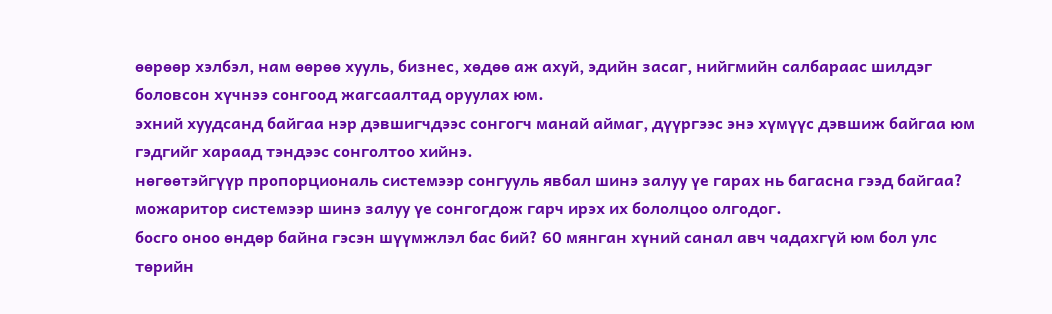өөрөөр хэлбэл, нам өөрөө хууль, бизнес, хөдөө аж ахуй, эдийн засаг, нийгмийн салбараас шилдэг боловсон хүчнээ сонгоод жагсаалтад оруулах юм.
эхний хуудсанд байгаа нэр дэвшигчдээс сонгогч манай аймаг, дүүргээс энэ хүмүүс дэвшиж байгаа юм гэдгийг хараад тэндээс сонголтоо хийнэ.
нөгөөтэйгүүр пропорциональ системээр сонгууль явбал шинэ залуу үе гарах нь багасна гээд байгаа? можаритор системээр шинэ залуу үе сонгогдож гарч ирэх их бололцоо олгодог.
босго оноо өндөр байна гэсэн шүүмжлэл бас бий? 60 мянган хүний санал авч чадахгүй юм бол улс төрийн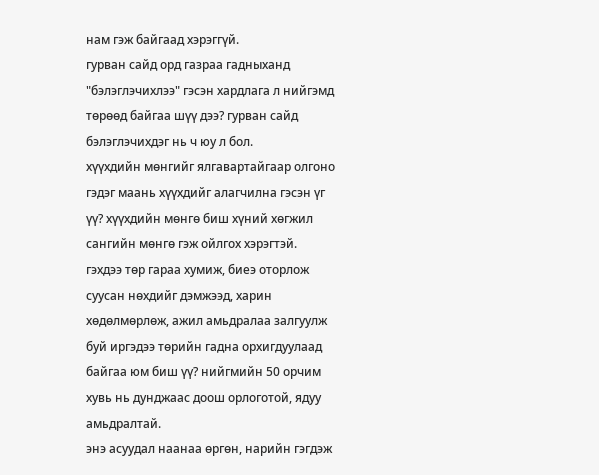нам гэж байгаад хэрэггүй.
гурван сайд орд газраа гадныханд "бэлэглэчихлээ" гэсэн хардлага л нийгэмд төрөөд байгаа шүү дээ? гурван сайд бэлэглэчихдэг нь ч юу л бол.
хүүхдийн мөнгийг ялгавартайгаар олгоно гэдэг маань хүүхдийг алагчилна гэсэн үг үү? хүүхдийн мөнгө биш хүний хөгжил сангийн мөнгө гэж ойлгох хэрэгтэй.
гэхдээ төр гараа хумиж, биеэ оторлож суусан нөхдийг дэмжээд, харин хөдөлмөрлөж, ажил амьдралаа залгуулж буй иргэдээ төрийн гадна орхигдуулаад байгаа юм биш үү? нийгмийн 50 орчим хувь нь дунджаас доош орлоготой, ядуу амьдралтай.
энэ асуудал наанаа өргөн, нарийн гэгдэж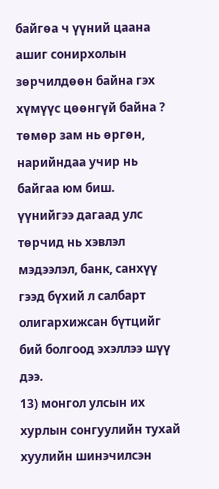байгөа ч үүний цаана ашиг сонирхолын зөрчилдөөн байна гэх хүмүүс цөөнгүй байна ? төмөр зам нь өргөн, нарийндаа учир нь байгаа юм биш.
үүнийгээ дагаад улс төрчид нь хэвлэл мэдээлэл, банк, санхүү гээд бүхий л салбарт олигархижсан бүтцийг бий болгоод эхэллээ шүү дээ.
13) монгол улсын их хурлын сонгуулийн тухай хуулийн шинэчилсэн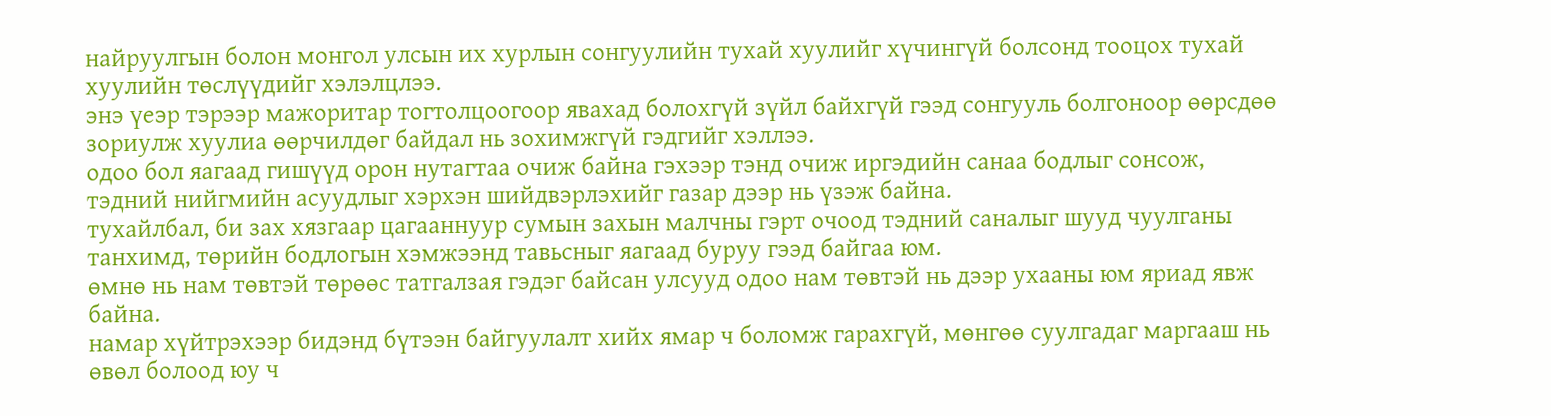найруулгын болон монгол улсын их хурлын сонгуулийн тухай хуулийг хүчингүй болсонд тооцох тухай хуулийн төслүүдийг хэлэлцлээ.
энэ үеэр тэрээр мажоритар тогтолцоогоор явахад болохгүй зүйл байхгүй гээд сонгууль болгоноор өөрсдөө зориулж хуулиа өөрчилдөг байдал нь зохимжгүй гэдгийг хэллээ.
одоо бол яагаад гишүүд орон нутагтаа очиж байна гэхээр тэнд очиж иргэдийн санаа бодлыг сонсож, тэдний нийгмийн асуудлыг хэрхэн шийдвэрлэхийг газар дээр нь үзэж байна.
тухайлбал, би зах хязгаар цагааннуур сумын захын малчны гэрт очоод тэдний саналыг шууд чуулганы танхимд, төрийн бодлогын хэмжээнд тавьсныг яагаад буруу гээд байгаа юм.
өмнө нь нам төвтэй төрөөс татгалзая гэдэг байсан улсууд одоо нам төвтэй нь дээр ухааны юм яриад явж байна.
намар хүйтрэхээр бидэнд бүтээн байгуулалт хийх ямар ч боломж гарахгүй, мөнгөө суулгадаг маргааш нь өвөл болоод юу ч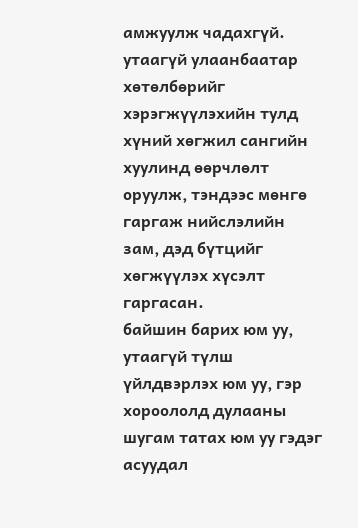амжуулж чадахгүй.
утаагүй улаанбаатар хөтөлбөрийг хэрэгжүүлэхийн тулд хүний хөгжил сангийн хуулинд өөрчлөлт оруулж, тэндээс мөнгө гаргаж нийслэлийн зам, дэд бүтцийг хөгжүүлэх хүсэлт гаргасан.
байшин барих юм уу, утаагүй түлш үйлдвэрлэх юм уу, гэр хороололд дулааны шугам татах юм уу гэдэг асуудал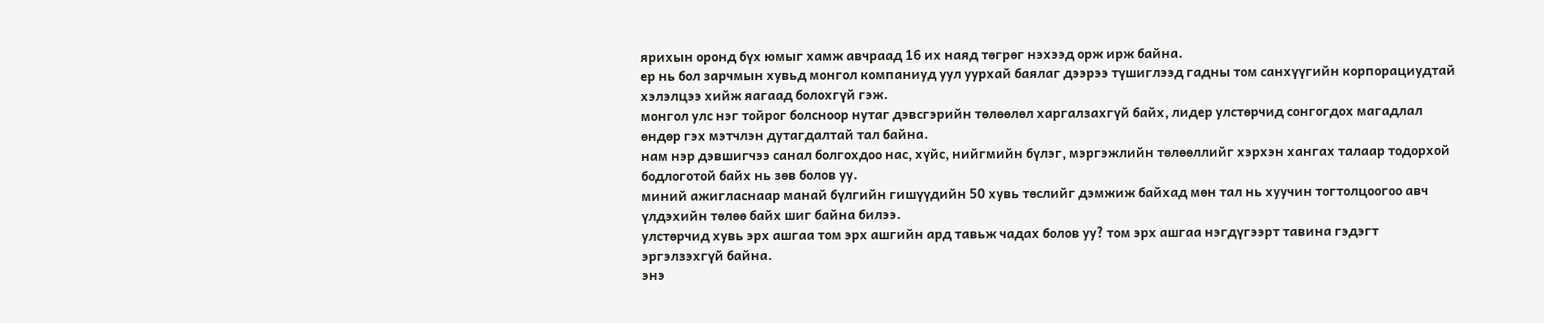ярихын оронд бүх юмыг хамж авчраад 16 их наяд төгрөг нэхээд орж ирж байна.
ер нь бол зарчмын хувьд монгол компаниуд уул уурхай баялаг дээрээ түшиглээд гадны том санхүүгийн корпорациудтай хэлэлцээ хийж яагаад болохгүй гэж.
монгол улс нэг тойрог болсноор нутаг дэвсгэрийн төлөөлөл харгалзахгүй байх, лидер улстөрчид сонгогдох магадлал өндөр гэх мэтчлэн дутагдалтай тал байна.
нам нэр дэвшигчээ санал болгохдоо нас, хүйс, нийгмийн бүлэг, мэргэжлийн төлөөллийг хэрхэн хангах талаар тодорхой бодлоготой байх нь зөв болов уу.
миний ажигласнаар манай бүлгийн гишүүдийн 50 хувь төслийг дэмжиж байхад мөн тал нь хуучин тогтолцоогоо авч үлдэхийн төлөө байх шиг байна билээ.
улстөрчид хувь эрх ашгаа том эрх ашгийн ард тавьж чадах болов уу? том эрх ашгаа нэгдүгээрт тавина гэдэгт эргэлзэхгүй байна.
энэ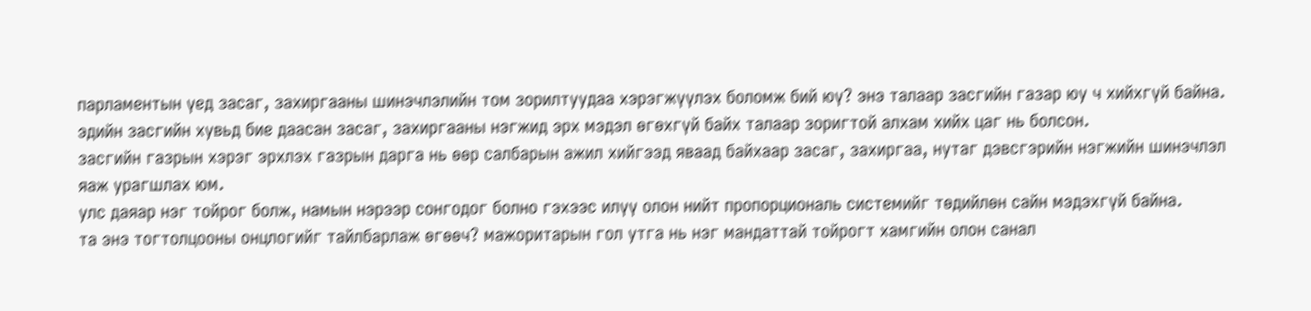парламентын үед засаг, захиргааны шинэчлэлийн том зорилтуудаа хэрэгжүүлэх боломж бий юү? энэ талаар засгийн газар юу ч хийхгүй байна.
эдийн засгийн хувьд бие даасан засаг, захиргааны нэгжид эрх мэдэл өгөхгүй байх талаар зоригтой алхам хийх цаг нь болсон.
засгийн газрын хэрэг эрхлэх газрын дарга нь өөр салбарын ажил хийгээд яваад байхаар засаг, захиргаа, нутаг дэвсгэрийн нэгжийн шинэчлэл яаж урагшлах юм.
улс даяар нэг тойрог болж, намын нэрээр сонгодог болно гэхээс илүү олон нийт пропорциональ системийг төдийлөн сайн мэдэхгүй байна.
та энэ тогтолцооны онцлогийг тайлбарлаж өгөөч? мажоритарын гол утга нь нэг мандаттай тойрогт хамгийн олон санал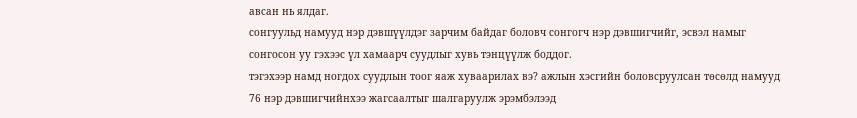авсан нь ялдаг.
сонгуульд намууд нэр дэвшүүлдэг зарчим байдаг боловч сонгогч нэр дэвшигчийг, эсвэл намыг сонгосон уу гэхээс үл хамаарч суудлыг хувь тэнцүүлж боддог.
тэгэхээр намд ногдох суудлын тоог яаж хуваарилах вэ? ажлын хэсгийн боловсруулсан төсөлд намууд 76 нэр дэвшигчийнхээ жагсаалтыг шалгаруулж эрэмбэлээд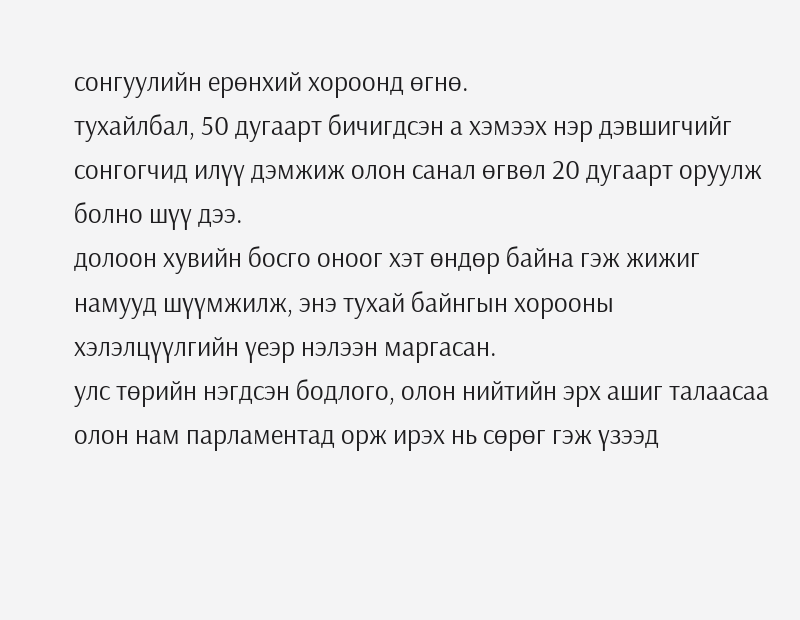сонгуулийн ерөнхий хороонд өгнө.
тухайлбал, 50 дугаарт бичигдсэн а хэмээх нэр дэвшигчийг сонгогчид илүү дэмжиж олон санал өгвөл 20 дугаарт оруулж болно шүү дээ.
долоон хувийн босго оноог хэт өндөр байна гэж жижиг намууд шүүмжилж, энэ тухай байнгын хорооны хэлэлцүүлгийн үеэр нэлээн маргасан.
улс төрийн нэгдсэн бодлого, олон нийтийн эрх ашиг талаасаа олон нам парламентад орж ирэх нь сөрөг гэж үзээд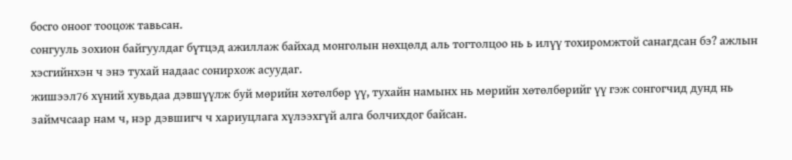босго оноог тооцож тавьсан.
сонгууль зохион байгуулдаг бүтцэд ажиллаж байхад монголын нөхцөлд аль тогтолцоо нь ь илүү тохиромжтой санагдсан бэ? ажлын хэсгийнхэн ч энэ тухай надаас сонирхож асуудаг.
жишээл76 хүний хувьдаа дэвшүүлж буй мөрийн хөтөлбөр үү, тухайн намынх нь мөрийн хөтөлбөрийг үү гэж сонгогчид дунд нь займчсаар нам ч, нэр дэвшигч ч хариуцлага хүлээхгүй алга болчихдог байсан.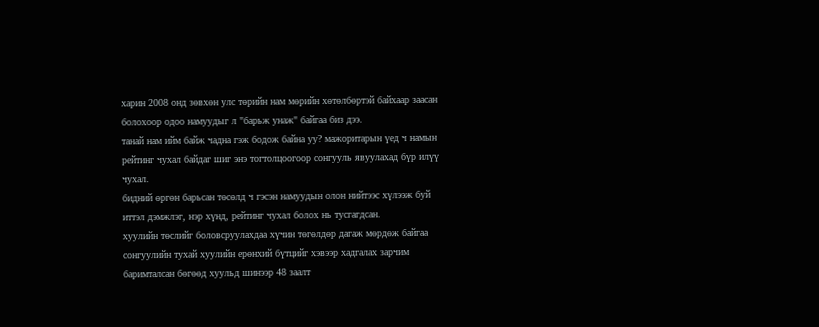харин 2008 онд зөвхөн улс төрийн нам мөрийн хөтөлбөртэй байхаар заасан болохоор одоо намуудыг л "барьж унаж" байгаа биз дээ.
танай нам ийм байж чадна гэж бодож байна уу? мажоритарын үед ч намын рейтинг чухал байдаг шиг энэ тогтолцоогоор сонгууль явуулахад бүр илүү чухал.
бидний өргөн барьсан төсөлд ч гэсэн намуудын олон нийтээс хүлээж буй иттэл дэмжлэг, нэр хүнд, рейтинг чухал болох нь тусгагдсан.
хуулийн төслийг боловсруулахдаа хүчин төгөлдөр дагаж мөрдөж байгаа сонгуулийн тухай хуулийн ерөнхий бүтцийг хэвээр хадгалах зарчим баримталсан бөгөөд хуульд шинээр 48 заалт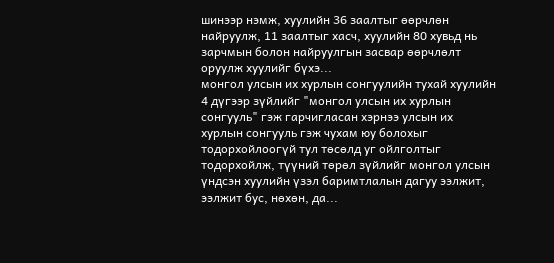шинээр нэмж, хуулийн 36 заалтыг өөрчлөн найруулж, 11 заалтыг хасч, хуулийн 80 хувьд нь зарчмын болон найруулгын засвар өөрчлөлт оруулж хуулийг бүхэ...
монгол улсын их хурлын сонгуулийн тухай хуулийн 4 дүгээр зүйлийг "монгол улсын их хурлын сонгууль" гэж гарчигласан хэрнээ улсын их хурлын сонгууль гэж чухам юу болохыг тодорхойлоогүй тул төсөлд уг ойлголтыг тодорхойлж, түүний төрөл зүйлийг монгол улсын үндсэн хуулийн үзэл баримтлалын дагуу ээлжит, ээлжит бус, нөхөн, да...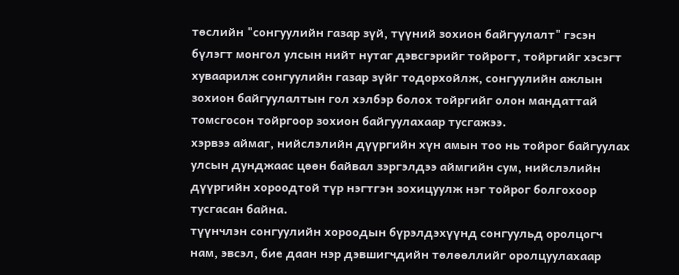төслийн "сонгуулийн газар зүй, түүний зохион байгуулалт" гэсэн бүлэгт монгол улсын нийт нутаг дэвсгэрийг тойрогт, тойргийг хэсэгт хуваарилж сонгуулийн газар зүйг тодорхойлж, сонгуулийн ажлын зохион байгуулалтын гол хэлбэр болох тойргийг олон мандаттай томсгосон тойргоор зохион байгуулахаар тусгажээ.
хэрвээ аймаг, нийслэлийн дүүргийн хүн амын тоо нь тойрог байгуулах улсын дунджаас цөөн байвал зэргэлдээ аймгийн сум, нийслэлийн дүүргийн хороодтой түр нэгтгэн зохицуулж нэг тойрог болгохоор тусгасан байна.
түүнчлэн сонгуулийн хороодын бүрэлдэхүүнд сонгуульд оролцогч нам, эвсэл, бие даан нэр дэвшигчдийн төлөөллийг оролцуулахаар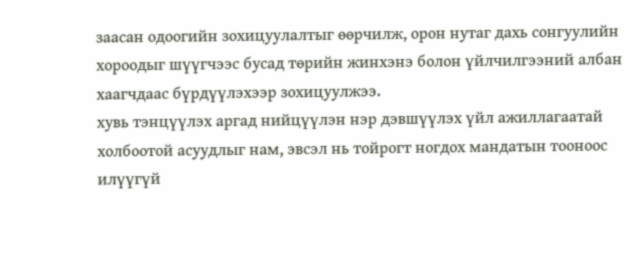заасан одоогийн зохицуулалтыг өөрчилж, орон нутаг дахь сонгуулийн хороодыг шүүгчээс бусад төрийн жинхэнэ болон үйлчилгээний албан хаагчдаас бүрдүүлэхээр зохицуулжээ.
хувь тэнцүүлэх аргад нийцүүлэн нэр дэвшүүлэх үйл ажиллагаатай холбоотой асуудлыг нам, эвсэл нь тойрогт ногдох мандатын тооноос илүүгүй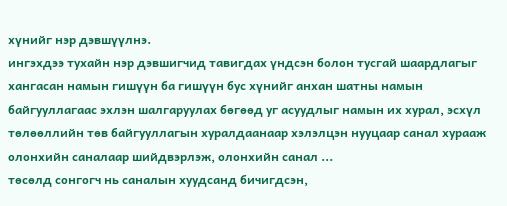хүнийг нэр дэвшүүлнэ.
ингэхдээ тухайн нэр дэвшигчид тавигдах үндсэн болон тусгай шаардлагыг хангасан намын гишүүн ба гишүүн бус хүнийг анхан шатны намын байгууллагаас эхлэн шалгаруулах бөгөөд уг асуудлыг намын их хурал, эсхүл төлөөллийн төв байгууллагын хуралдаанаар хэлэлцэн нууцаар санал хурааж олонхийн саналаар шийдвэрлэж, олонхийн санал ...
төсөлд сонгогч нь саналын хуудсанд бичигдсэн,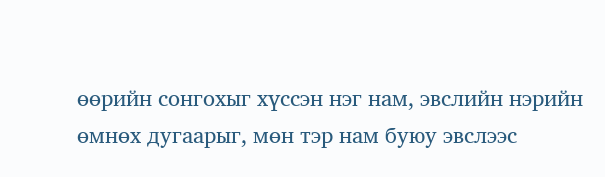өөрийн сонгохыг хүссэн нэг нам, эвслийн нэрийн өмнөх дугаарыг, мөн тэр нам буюу эвслээс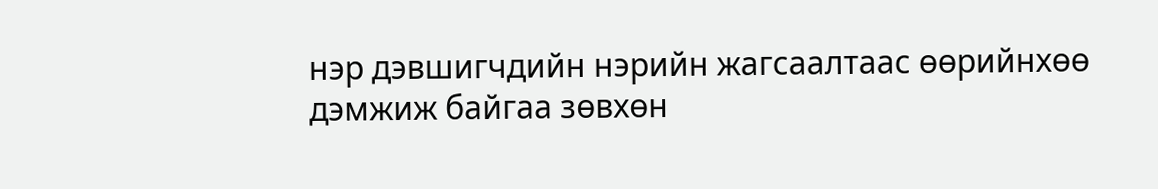нэр дэвшигчдийн нэрийн жагсаалтаас өөрийнхөө дэмжиж байгаа зөвхөн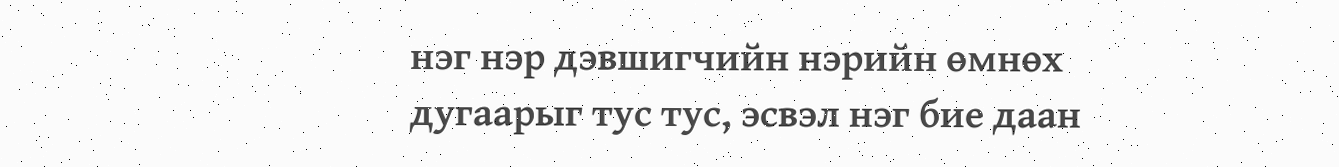нэг нэр дэвшигчийн нэрийн өмнөх дугаарыг тус тус, эсвэл нэг бие даан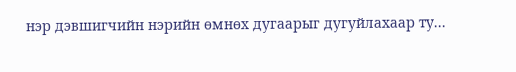нэр дэвшигчийн нэрийн өмнөх дугаарыг дугуйлахаар ту...